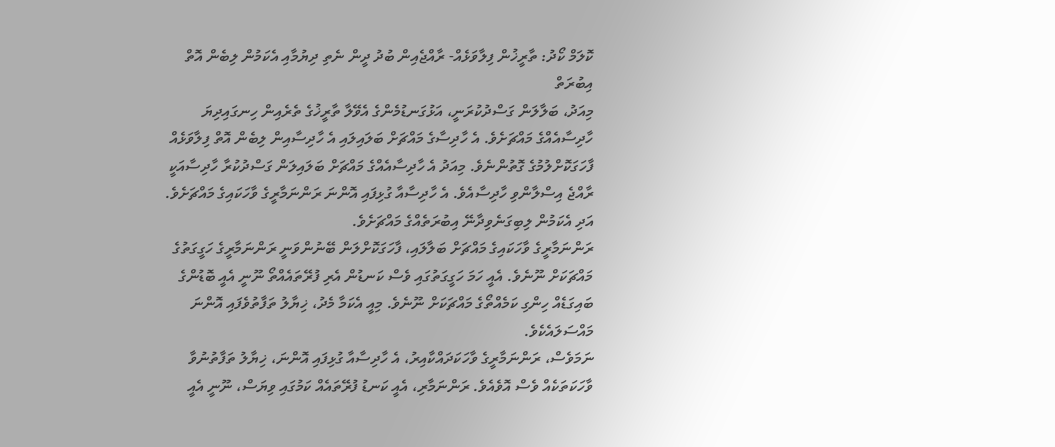ކޮލަމް ކޯދު: ތާރީޚުން ފިލާވަޅެއް- ރާއްޖެއިން ބުދު ދީން ނެތި ދިޔުމާއި އެކަމުން ލިބެން އޮތް އިބުރަތް
މިއަދު، ބަލާލަން ގަސްދުކުރަނީ، އަޅުގަނޑުމެންގެ އެވޭލާ ތާރީޚުގެ ތެރެއިން ހިނގައިދިޔަ ހާދިސާއެއްގެ މައްޗަށެވެ. އެ ހާދިސާގެ މައްޗަށް ބަލައިލައި އެ ހާދިސާއިން ލިބެން އޮތް ފިލާވަޅެއް ފާހަގަކޮށްލުމުގެ ގޮތުންނެވެ. މިއަދު އެ ހާދިސާއެއްގެ މައްޗަށް ބަލައިލަން ގަސްދުކުރާ ހާދިސާއަކީ ރާއްޖެ އިސްލާންވި ހާދިސާއެވެ. އެ ހާދިސާއާ ގުޅިފައި އޮންނަ ރަންނަމާރީގެ ވާހަކައިގެ މައްޗަށެވެ. އަދި އެކަމުން ލިބިގަނެވިދާނޭ އިބުރަތެއްގެ މައްޗަށެވެ.
ރަންނަމާރީގެ ވާހަކައިގެ މައްޗަށް ބަލާލައި، ފާހަގަކޮށްލަން ބޭނުންވަނީ ރަންނަމާރީގެ ހަގީގަތުގެ މައްޗަކަށް ނޫނެވެ. އެއީ ހަމަ ހަގީގަތުގައި ވެސް ކަނޑުން އެރި ފުރޭތައެއްތޯ ނޫނީ އެއީ ބޮޑުންގެ ބައިގަޑެއް ހިންގި ކަމެއްތޯގެ މައްޗަކަށް ނޫނެވެ. މިއީ އެކަމާ މެދު، ޚިޔާލު ތަފާތުވެފައި އޮންނަ މައްސަލައެކެވެ.
ނަމަވެސް، ރަންނަމާރީގެ ވާހަކަދައްކާއިރު، އެ ހާދިސާއާ ގުޅިފައި އޮންނަ، ޚިޔާލު ތަފާތުނުވާ ވާހަކަތަކެއް ވެސް އޮވެއެވެ. ރަންނަމާރި، އެއީ ކަނޑު ފުރޭތައެއް ކަމުގައި ވިޔަސް، ނޫނީ އެއީ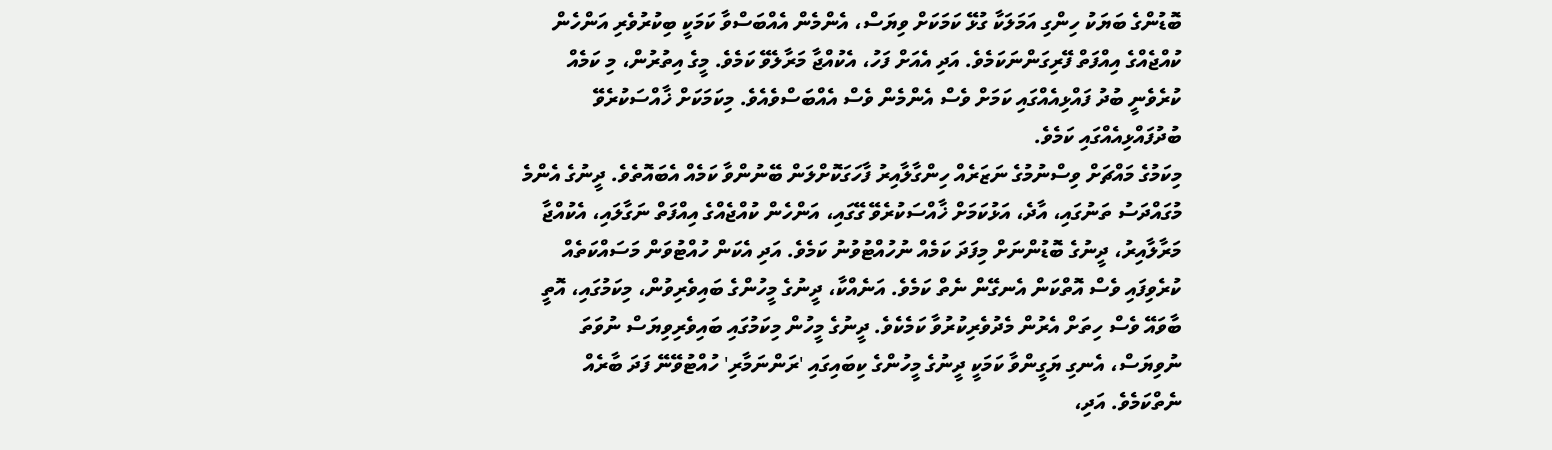ބޮޑުންގެ ބަޔަކު ހިންގި އަމަލަކާ ގުޅޭ ކަމަކަށް ވިޔަސް، އެންމެން އެއްބަސްވާ ކަމަކީ ބިކުރުވެރި އަންހެން ކުއްޖެއްގެ އިއްފަތް ފޭރިގަންނަކަމެވެ. އަދި އެއަށް ފަހު، އެކުއްޖާ މަރާލެވޭ ކަމެވެ. މީގެ އިތުރުން، މި ކަމެއް ކުރެވެނީ ބުދު ފައްޅިއެއްގައި ކަމަށް ވެސް އެންމެން ވެސް އެއްބަސްވެއެވެ. މިކަމަކަށް ޚާއްސަކުރެވޭ ބުދުފައްޅިއެއްގައި ކަމެވެ.
މިކަމުގެ މައްޗަށް ވިސްނުމުގެ ނަޒަރެއް ހިންގާލާއިރު ފާހަގަކޮށްލަން ބޭނުންވާ ކަމެއް އެބައޮތެވެ. ދީނުގެ އެންމެ މުގައްދަސު ތަނުގައި، އާދެ، އަޅުކަމަށް ޚާއްސަކުރެވޭ ގޭގައި، އަންހެން ކުއްޖެއްގެ އިއްފަތް ނަގާލައި، އެކުއްޖާ މަރާލާއިރު، ދީނުގެ ބޮޑުންނަށް މިފަދަ ކަމެއް ނުހުއްޓުވުނު ކަމެވެ. އަދި އެކަން ހުއްޓުވަން މަސައްކަތެއް ކުރެވިފައި ވެސް އޮތްކަން އެނގޭން ނެތް ކަމެވެ. އަނެއްކާ، ދީނުގެ މީހުންގެ ބައިވެރިވުން، މިކަމުގައި، އޮތީ ބާވައޭ ވެސް ހިތަށް އެރުން މެދުވެރިކުރުވާ ކަމެކެވެ. ދީނުގެ މީހުން މިކަމުގައި ބައިވެރިވިޔަސް ނުވަތަ ނުވިޔަސް، އެނގި ޔަގީންވާ ކަމަކީ ދީނުގެ މީހުންގެ ކިބައިގައި 'ރަންނަމާރި' ހުއްޓުވޭނޭ ފަދަ ބާރެއް ނެތްކަމެވެ. އަދި،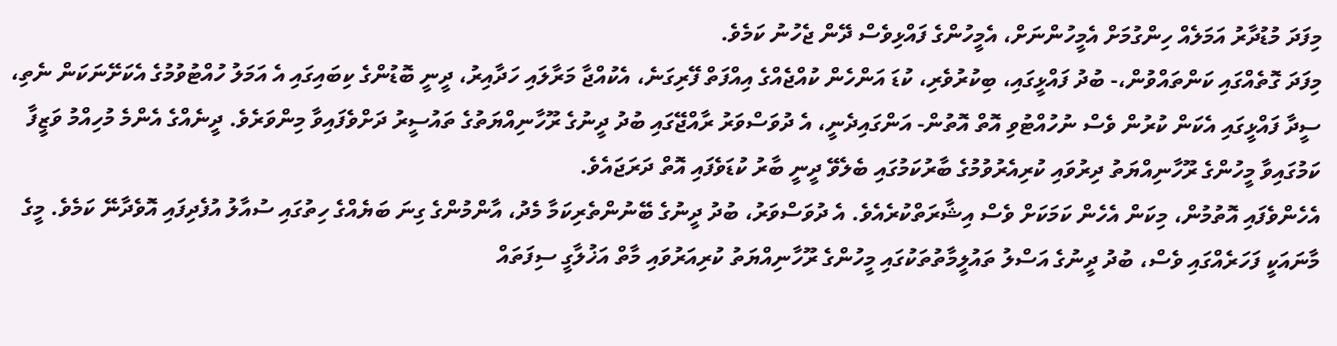މިފަދަ މުޑުދާރު އަމަލެއް ހިންގުމަށް އެމީހުންނަށް، އެމީހުންގެ ފައްޅިވެސް ދޭން ޖެހުނު ކަމެވެ.
މިފަދަ ގޮތެއްގައި ކަންތައްވުން،- ބުދު ފައްޅީގައި، ބިކުރުވެރި، ކުޑަ އަންހެން ކުއްޖެއްގެ އިއްފަތް ފޭރިގަނެ، އެކުއްޖާ މަރާލައި ހަދާއިރު، ދީނީ ބޮޑުންގެ ކިބައިގައި އެ އަމަލު ހުއްޓުވުމުގެ އެކަށޭނަކަން ނެތި، ސީދާ ފައްޅީގައި އެކަން ކުރުން ވެސް ނުހުއްޓުވި އޮތް އޮތުން- އަންގައިދެނީ، އެ ދުވަސްވަރު ރާއްޖޭގައި ބުދު ދީނުގެ ރޫހާނިއްޔަތުގެ ތައުސީރު ދަށްވެފައިވާ މިންވަރެވެ. ދީނެއްގެ އެންމެ މުހިއްމު ވަޒީފާ ކަމުގައިވާ މީހުންގެ ރޫހާނިއްޔަތު ދިރުވައި ކުރިއެރުވުމުގެ ބާރުކަމުގައި ބެލެވޭ ދީނީ ބާރު ކުޑަވެފައި އޮތް ދަރަޖައެވެ.
އެހެންވެފައި އޮތުމުން، މިކަން އެހެން ކަމަކަށް ވެސް އިޝާރަތްކުރެއެވެ. އެ ދުވަސްވަރު، ބުދު ދީނުގެ ބޭނުންތެރިކަމާ މެދު، އާންމުންގެ ގިނަ ބަޔެއްގެ ހިތުގައި ސުއާލު އުފެދިފައި އޮވެދާނޭ ކަމެވެ. މީގެ މާނައަކީ ފަހަރެއްގައި ވެސް، ބުދު ދީނުގެ އަސްލު ތައުލީމާތުތަކުގައި މީހުންގެ ރޫހާނިއްޔަތު ކުރިއަރުވައި މާތް އަޚުލާގީ ސިފަތައް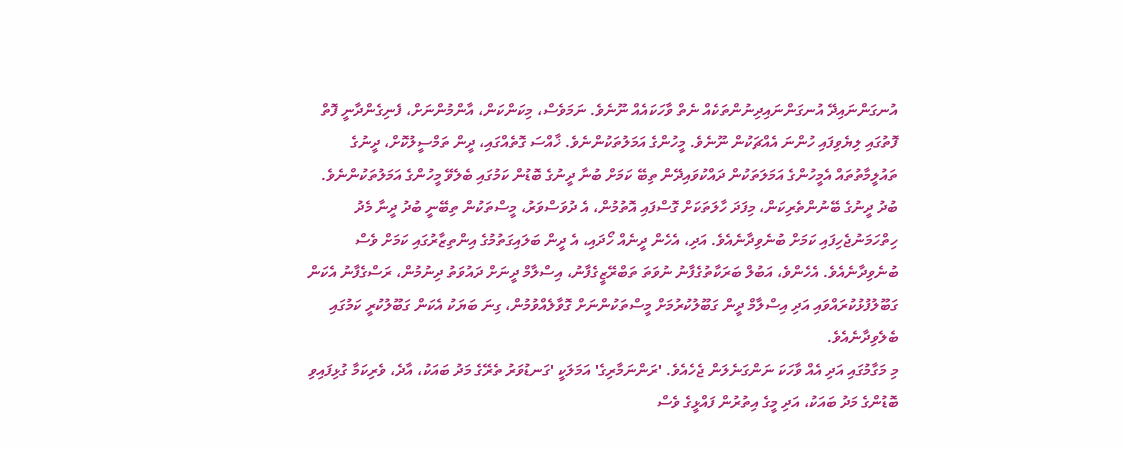އުނގަންނައިދޭ އުނގަންނައިދިނުންތަކެއް ނެތް ވާހަކައެއް ނޫނެވެ. ނަމަވެސް، މިކަންކަން، އާންމުންނަށް، ފެނިގެންދާނީ ފޮތް ފޮތުގައި ލިޔެވިފައި ހުންނަ އެއްޗަކުން ނޫނެވެ. މީހުންގެ އަމަލުތަކުންނެވެ. ޚާއްސަ ގޮތެއްގައި، ދީން ތަމްސީލުކޮށް، ދީނުގެ ތައުލީމާތުތައް އެމީހުންގެ އަމަލަތަކުން ދައްކުވައިދޭން ތިބޭ ކަމަށް ބުނާ ދީނުގެ ބޮޑުން ކަމުގައި ބެލެވޭ މީހުންގެ އަމަލުތަކުންނެވެ.
ބުދު ދީނުގެ ބޭނުންތެރިކަން، މިފަދަ ހާލަތަކަށް ގޮސްފައި އޮތުމުން، އެ ދުވަސްވަރު، މީސްތަކުން ތިބޭނީ ބުދު ދީނާ މެދު ހިތްހަމަނުޖެހިފައި ކަމަށް ބުނެވިދާނެއެވެ. އަދި، އެހެން ދީނެއް ހޯދައި، އެ ދީން ބަލައިގަތުމުގެ އިންތިޒާރުގައި ކަމަށް ވެސް ބުނެވިދާނެއެވެ. އެހެންވެ، އަބުލް ބަރަކާތުގެފާނު ނުވަތަ ތަބްރޭޒީގެފާނު، އިސްލާމް ދީނަށް ދައުވަތު ދިނުމުން، ރަސްގެފާނު އެކަން ގަބޫލުފުޅުކުރައްވައި އަދި އިސްލާމް ދީން ގަބޫލުކުރުމަށް މީސްތަކުންނަށް ގޮވާލެއްވުމުން، ގިނަ ބަޔަކު އެކަން ގަބޫލުކުރީ ކަމުގައި ބެލެވިދާނެއެވެ.
މި މަގާމުގައި އަދި އެއް ވާހަކަ ނަންގަނެލަން ޖެހެއެވެ. 'ރަންނަމާރިގެ' އަމަލަކީ 'ގަނޑުވަރު ތެރޭގެ މަދު ބައަކު، އާދެ، ވެރިކަމާ ގުޅިފައިވި ބޮޑުންގެ މަދު ބައަކު، އަދި މީގެ އިތުރުން ފައްޅީގެ ވެސް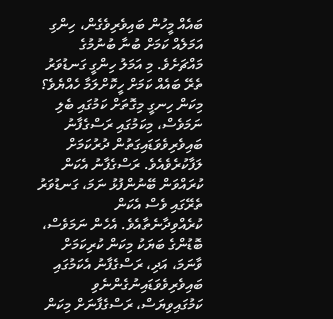ބައެއް މީހުން ބައިވެރިވެގެން، ހިންގި އަމަލެއް ކަމަށް ބުނާ ބުނުމުގެ މައްޗަށެވެ. މި އަމަލު ހިންގީ ގަނޑުވަރު ތެރޭ ބައެއް ކަމަށް ހީކޮށްލަމާ ހެއްޔެވެ؟ މިކަން ހިނގީ މިގޮތަށް ކަމުގައި ބެލި ނަމަވެސް، މިކަމުގައި ރަސްގެފާނު ބައިވެރިވެވަޑައިގަތުން ދުރުކަމަށް ލަފާކުރެވެއެވެ. ރަސްގެފާނު އެކަން ކުރައްވަން ބޭނުންފުޅު ނަމަ، ގަނޑުވަރު ތެރޭގައި ވެސް އެކަން ކުރެއްވިދާނެތާއެވެ. އެހެން ނަމަވެސް، ބޮޑުންގެ ބަޔަކު މިކަން ކުރިކަމަށް ވާނަމަ، އަދި، ރަސްގެފާނު އެކަމުގައި ބައިވެރިވެވަޑައިނުގެންނެވި ކަމުގައިވިޔަސް، ރަސްގެފާނަށް މިކަން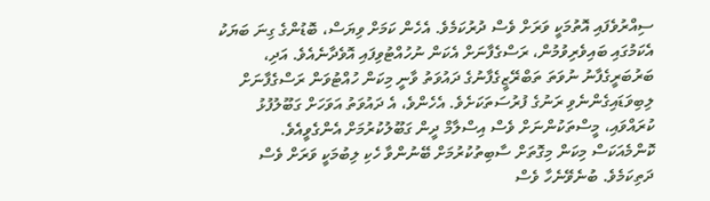ސިއްރުވެފައި އޮތުމަކީ ވަރަށް ވެސް ދުރުކަމެވެ. އެހެން ކަމަށް ވިޔަސް، ބޮޑުންގެ ގިނަ ބަޔަކު އެކަމުގައި ބައިވެރިވުމުން، ރަސްގެފާނަށް އެކަން ނުހުއްޓުވިފައި އޮވެދާނެއެވެ. އަދި، ބަރުބަރީގެފާނު ނުވަތަ ތަބްރޭޒީގެފާނުގެ ދައުވަތު ވާނީ މިކަން ހުއްޓުވަން ރަސްގެފާނަށް ލިބިވަޑައިގެންނެވި ރަނުގެ ފުރުސަތަކަށެވެ. އެހެންވެ، އެ ދައުވަތު އަވަހަށް ގަބޫލުފުޅު ކުރައްވައި، މީސްތަކުންނަށް ވެސް އިސްލާމް ދީން ގަބޫލުކުރުމަށް އެންގެވީއެވެ. ކޮންމެއަކަސް މިކަން މިގޮތަށް ސާބިތުކުރުމަށް ބޭނުންވާ ހެކި ލިބުމަކީ ވަރަށް ވެސް ދަތިކަމެވެ. ބުނެވޭނެހާ ވެސް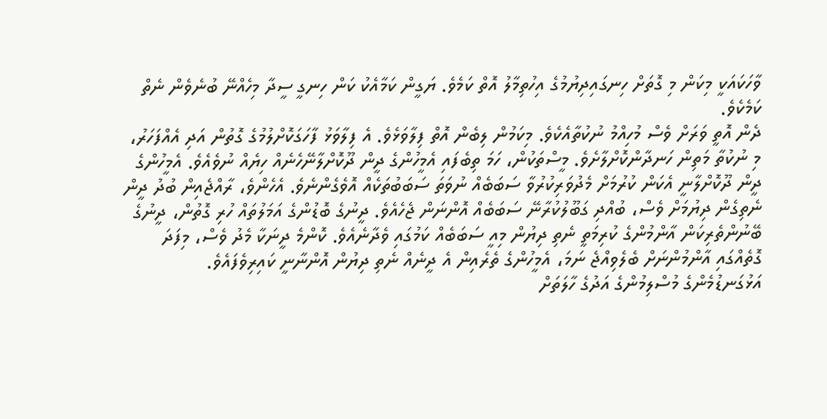ވާހަކައަކީ މިކަން މި ގޮތަށް ހިނގައިދިޔުމުގެ އިހުތިމާލު އޮތް ކަމެވެ. ޔަގީން ކަމާއެކު ކަން ހިނގީ ސީދާ މިހެއްނޭ ބުނެވެން ނެތް ކަމެކެވެ.
ދެން އޮތީ ވަރަށް ވެސް މުހިއްމު ނުކުތާއެކެވެ. މިކަމުން ލިބެން އޮތް ފިލާވަޅެވެ. އެ ފިލާވަޅު ފާހަގަކޮށްލުމުގެ ގޮތުން އަދި އެއްފަހަރު، މި ނުކުތާ މަތިން ހަނދާންކޮށްލާށެވެ. މީސްތަކުން، ހަމަ ތިބެފައި އެމީހުންގެ ދީން ދޫކޮށްލާނޭހެނެއް ހިޔެއް ނުވެއެވެ. އެމީހުންގެ ދީން ދޫކޮށްލާނީ އެކަން ކުރުމަށް މެދުވަރިކުރުވާ ސަބަބެއް ނުވަތަ ސަބަބުތަކެއް އޮވެގެންނެވެ. އެހެންވެ، ރާއްޖެއިން ބުދު ދީން ނެތިގެން ދިޔުމަށް ވެސް، ބުއްދި ގަބޫލުކުރާނޭ ސަބަބެއް އޮންނަން ޖެހެއެވެ. ދީނުގެ ބޮޑުންގެ އަމަލުތައް ހުރި ގޮތުން، ދީނުގެ ބޭނުންތެރިކަން އާންމުންގެ ކުރިމަތީ ނެތި ދިޔުން މިއީ ސަބަބެއް ކަމުގައި ވެދާނެއެވެ. ކޮންމެ ދީނަކާ މެދު ވެސް، މިފަދަ ގޮތެއްގައި އާންމުންނަށް ބެލެވިއްޖެ ނަމަ، އެމީހުންގެ ތެރެއިން އެ ދީނެއް ނެތި ދިޔުން އޮންނާނީ ކައިރިވެފައެވެ.
އަޅުގަނޑުމެންގެ މުސްލިމުންގެ އަދުގެ ހާލަތަށް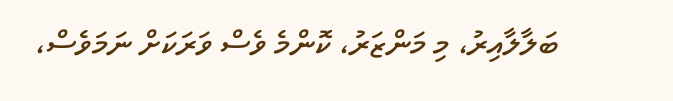ބަލާލާއިރު، މި މަންޒަރު، ކޮންމެ ވެސް ވަރަކަށް ނަމަވެސް،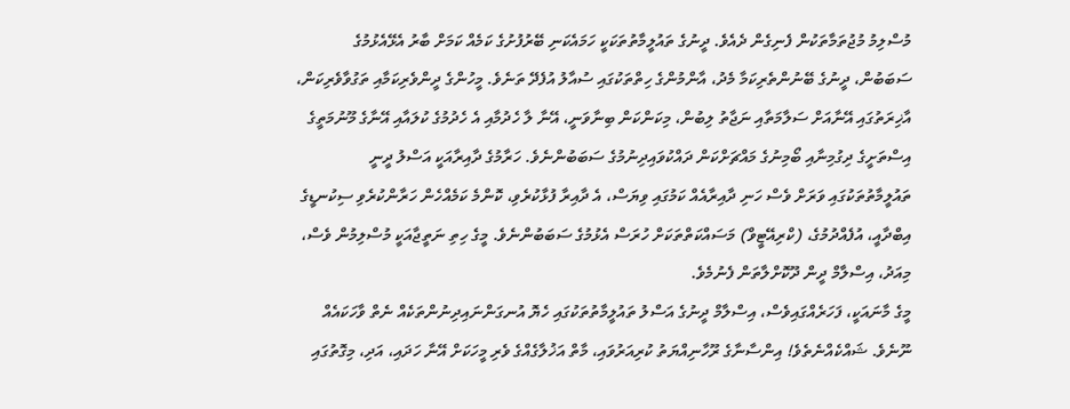މުސްލިމު މުޖުތަމާތަކުން ފެނިގެން ދެއެވެ. ދީނުގެ ތައުލީމާތުތަކަކީ ހަމައެކަނި ބޭރުފުށުގެ ކަމެއް ކަމަށް ބާރު އެޅޭއެޅުމުގެ ސަބަބުން، ދީނުގެ ބޭނުންތެރިކަމާ މެދު، އާންމުންގެ ހިތްތަކުގައި ސުއާލު އުފެދޭ ތަނެވެ. މީހުންގެ ދީންވެރިކަމާއި ތަގުވާވެރިކަން، އާޚިރަތުގައި އޭނާއަށް ސަލާމަތާއި ނަޖާތު ލިބުން، މިކަންކަން ބިނާވަނީ، އޭނާ ލާ ހެދުމާއި އެ ހެދުމުގެ ކުލައާއި އޭނާގެ މޫނުމަތީގެ އިސްތަށީގެ ދިގުމިނާއި ބޯމިނުގެ މައްޗަށްކަން ދައްކުވައިދިނުމުގެ ސަބަބުންނެވެ. ހަރާމުގެ ދާއިރާއަކީ އަސްލު ދީނީ ތައުލީމާތުތަކުގައި ވަރަށް ވެސް ހަނި ދާއިރާއެއް ކަމުގައި ވިޔަސް، އެ ދާއިރާ ފުޅާކުރެވި، ކޮންމެ ކަމެއްހެން ހަރާންކުރެވި ސިކުނޑީގެ އިބްދާއީ، އުފެއްދުމުގެ، (ކްރިއޭޓީވް) މަސައްކަތްތަކަށް ހުރަސް އެޅުމުގެ ސަބަބުންނެވެ. މީގެ ހިތި ނަތީޖާއަކީ މުސްލިމުން ވެސް، މިއަދު، އިސްލާމް ދީން ދޫކޮށްލާތަން ފެނުމެވެ.
މީގެ މާނައަކީ، ފަހަރެއްގައިވެސް، އިސްލާމް ދީނުގެ އަސްލު ތައުލީމާތުތަކުގައި ހެޔޮ އުނގަންނައިދިނުންތަކެއް ނެތް ވާހަކައެއް ނޫނެވެ. ޝައްކެއްނެތެވެ! އިންސާނާގެ ރޫހާނިއްޔަތު ކުރިއަރުވައި، މާތް އަޚުލާގެއްގެ ވެރި މީހަކަށް އޭނާ ހަދައި، އަދި، މިގޮތުގައި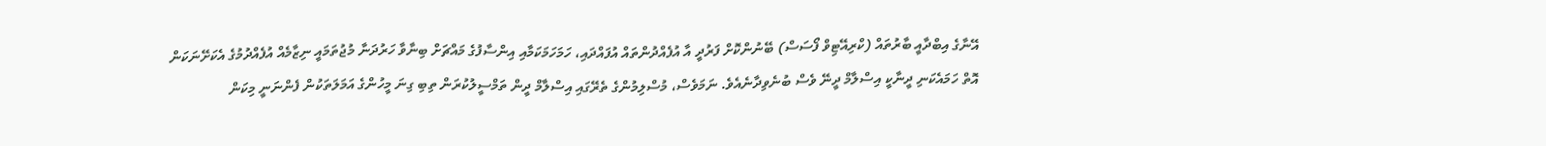އޭނާގެ އިބްދާއީ ބާރުތައް (ކްރިއޭޓިވް ފޯސަސް) ބޭނުންކޮށް ފަރުދީ އާ އުފެއްދުންތައް އުފައްދައި، ހަމަހަމަކަމާއި އިންސާފުގެ މައްޗަށް ބިނާވާ ހަރުދަނާ މުޖުތަމައީ ނިޒާމެއް އުފެއްދުމުގެ އެކަށޭނަކަން އޮތް ހަމައެކަނި ދީނާކީ އިސްލާމް ދީނޭ ވެސް ބުނެވިދާނެއެވެ. ނަމަވެސް، މުސްލިމުންގެ ތެރޭގައި އިސްލާމް ދީން ތަމްސީލުކުރަން ތިބި ގިނަ މީހުންގެ އަމަލަތަކުން ފެންނަނީ މިކަން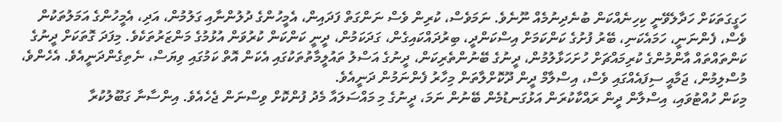ހަގީގަތަކަށް ހަދާލެވޭނީ ކިހިނެއްކަން ބުނެދިނުމެއް ނޫނެވެ. ނަމަވެސް، ކުރިން ވެސް ނަންގަތް ފަދައިން، އެމީހުންގެ ދުލުންނާއި ގަލުމުން، އަދި، އެމީހުންގެ އަމަލުތަކުން ވެސް، ފެންނަނީ، ހަމައެކަނި، ބޭރު ފުށުގެ ކަންކަމަށް އިސްކަންދީ، ބިރުދައްކައިގެން، ގަދަކަމުން، ދީނީ ކަންކަން ކުރުވަން އުޅުމުގެ މަންޒަރުތަކެވެ. މިފަދަ ގޮތަކަށް ދީނުގެ ކަންތައްތައް އާންމުންގެ ކުރިމައްޗަށް ހުށަހަޅާލުމުން، ދީނުގެ ބޭނުންތެރިކަން، ދީނުގެ އަސްލު ތައުލީމާތުތަކުގައި އެކަން އޮތް ކަމުގައި ވިޔަސް، ނެތިގެންދަނީއެވެ. އެހެންވެ، މުސްލިމުން، ޖަމާއީ ސިފައެއްގައި ވެސް، އިސްލާމް ދީން ދޫކޮށްލާތަން މިހާރު ފެންނަމުން ދަނީއެވެ.
މިކަން ހުއްޓުވައި، އިސްލާން ދީން ރައްކާކުރަން އަޅުގަނޑުމެން ބޭނުން ނަމަ، ދީނުގެ މި މައްސަލައާ މެދު ފުންކޮށް ވިސްނަން ޖެހެއެވެ. އިންސާނާ ގަބޫލުކުރާ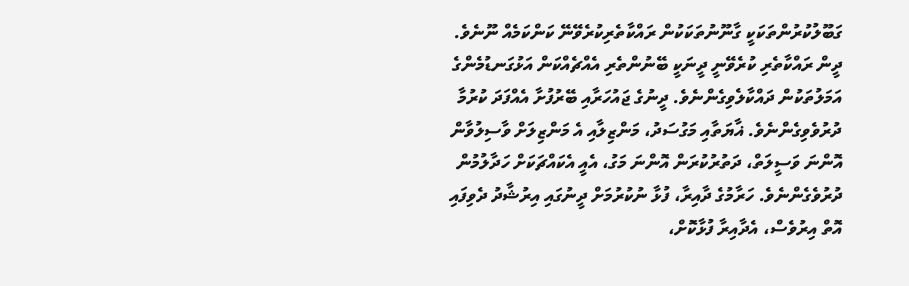ގަބޫލުކުރުންތަކަކީ ގާނޫނުތަކަކުން ރައްކާތެރިކުރެވޭނޭ ކަންކަމެއް ނޫނެވެ. ދީން ރައްކާތެރި ކުރެވޭނީ ދީނަކީ ބޭނުންތެރި އެއްޗެއްކަން އަޅުގަނޑުމެންގެ އަމަލުތަކުން ދައްކާލެވިގެންނެވެ. ދީނުގެ ޖައުހަރާއި ބޭރުފުށާ އެއްފަދަ ކުރުމާ ދުރުވެވިގެންނެވެ. ޣާޔަތާއި މަގުސަދު، މަންޒިލާއި އެ މަންޒިލަށް ވާސިލުވާން އޮންނަ ވަސީލަތް، ދަތުރުކުރަން އޮންނަ މަގު، އެއީ އެކައްޗަކަށް ހަދާލުމުން ދުރުވެގެންނެވެ. ހަރާމުގެ ދާއިރާ، ފުޅާ ނުކުރުމަށް ދީނުގައި އިރުޝާދު ދެވިފައި އޮތް އިރުވެސް، އެދާއިރާ ފުޅާކޮށް،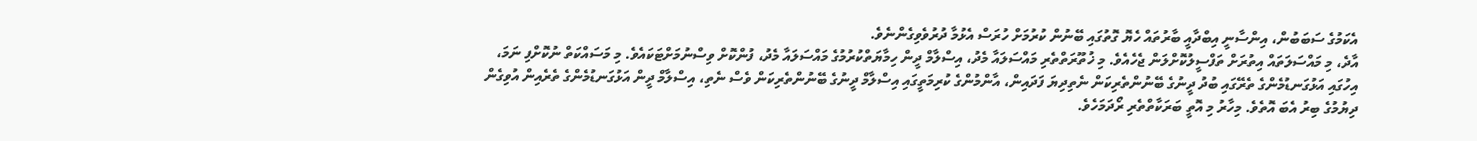އެކަމުގެ ސަބަބުން، އިންސާނީ އިބްދާއީ ބާރުތައް ހެޔޮ ގޮތުގައި ބޭނުން ކުރުމަށް ހުރަސް އެޅުމާ ދުރުވެވިގެންނެވެ.
އާދެ، މި މައްސަލަތައް އިތުރަށް ތަފްސީލުކޮށްލަން ޖެހެއެވެ. މި ޚުތޫރަތްތެރި މައްސަލައާ މެދު، އިސްލާމް ދީން ހިމާޔަތްކުރުމުގެ މައްސަލައާ މެދު، ފުންކޮށް ވިސްނުމަށްޓަކައެވެ. މި މަސައްކަތް ނުކޮށްފި ނަމަ، އިހުގައި އަޅުގަނޑުމެންގެ ތެރޭގައި ބުދު ދީނުގެ ބޭނުންތެރިކަން ނެތިދިޔަ ފަދައިން، އާންމުންގެ ކުރިމަތީގައި އިސްލާމް ދީނުގެ ބޭނުންތެރިކަން ވެސް ނެތި، އިސްލާމް ދީން އަޅުގަނޑުމެންގެ ތެރެއިން އުވިގެން ދިޔުމުގެ ބިރު އެބަ އޮތެވެ. މިހާރު މި އޮތީ ބަރަކާތްތެރި ރޯދަމަހެވެ.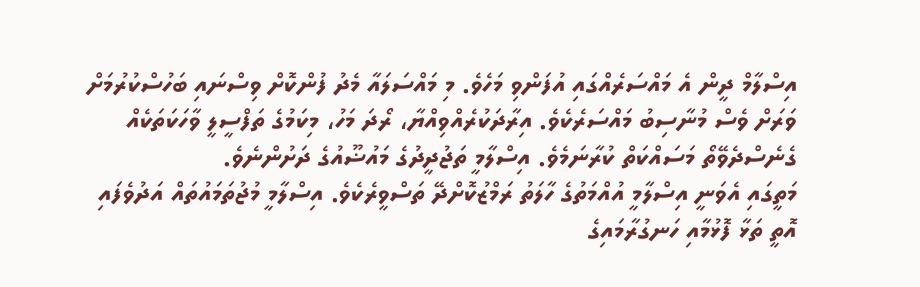އިސްލާމް ދީން އެ މައްސަރެއްގައި އުފަންވި މަހެވެ. މި މައްސަލައާ މެދު ފުންކޮށް ވިސްނައި ބަހުސްކުރުމަށް ވަރަށް ވެސް މުނާސިބު މައްސަރެކެވެ. އިރާދަކުރެއްވިއްޔާ، ރޯދަ މަހު، މިކަމުގެ ތަފްސީލީ ވާހަކަތަކެއް ގެނެސްދެވޭތޯ މަސައްކަތް ކުރާނަމެވެ. އިސްލާމީ ތަޖުދީދުގެ މައުޟޫއުގެ ދަށުންނެވެ.
މަތީގައި އެވަނީ އިސްލާމީ އުއްމަތުގެ ހާލަތު ރަމްޒުކޮށްދޭ ތަސްވީރެކެވެ. އިސްލާމީ މުޖުތަމައުތައް އަދުވެފައި އޮތީ ތަޅާ ފޮޅުމާއި ހަނގުރާމައިގެ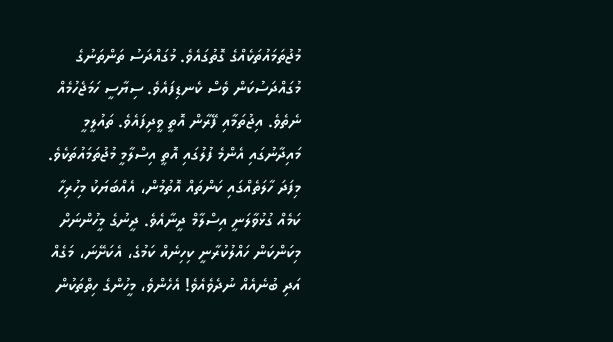މުޖުތަމައުތަކެއްގެ ގޮތުގައެވެ. މުގައްދަސު ތަންތަނުގެ މުގައްދަސުކަން ވެސް ކެނޑިފައެވެ. ސިޔާސީ ހަމަޖެހުމެއް ނެތެވެ. އިޖުތަމާއި ފޭރާން އޮތީ ވީދިފައެވެ. ތައުލީމީ މައިދާނުގައި އެންމެ ފުލުގައި އޮތީ އިސްލާމީ މުޖުތަމައުތަކެވެ. މިފަދަ ހާލަތެއްގައި ކަންތައް އޮތުމުން، އެއްބަޔަކު މިހުރިހާ ކަމެއް ގުޅުވާލަނީ އިސްލާމް ދީނާއެވެ. ދީނުގެ މީހުންނަށް މިކަންކަން ހައްލުކުރާނީ ކިހިނެއް ކަމުގެ، އެކަށޭނަ، މަގެއް އަދި ބުނެއެއް ނުދެވެއެވެ! އެހެންވެ، މީހުންގެ ހިތްތަކުން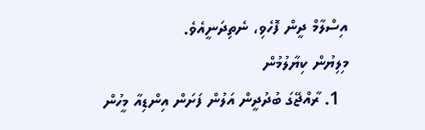އިސްލާމް ދީން ފޮހެވި، ނެތިދަނީއެވެ.
މިލިޔުން ކިޔާލުމުން
  1. ރާއްޖޭގަ ބުދުދީން އަލުން ފަށަން އިންޑިއާ މީހުން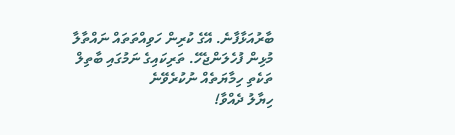ބާރުއަޅާފާނެ. އޭގެ ކުރިން ހަވިއްތަތައް ނައްތާލާ މުޅިން ފުހެލަންޖެހޭ. ތަރިކައިގެ ނަމުގައި ބާތިލް ތަކެތި ހިމާޔަތެއް ނުކުރެވޭނެ
ހިޔާލު ދެއްވާ!